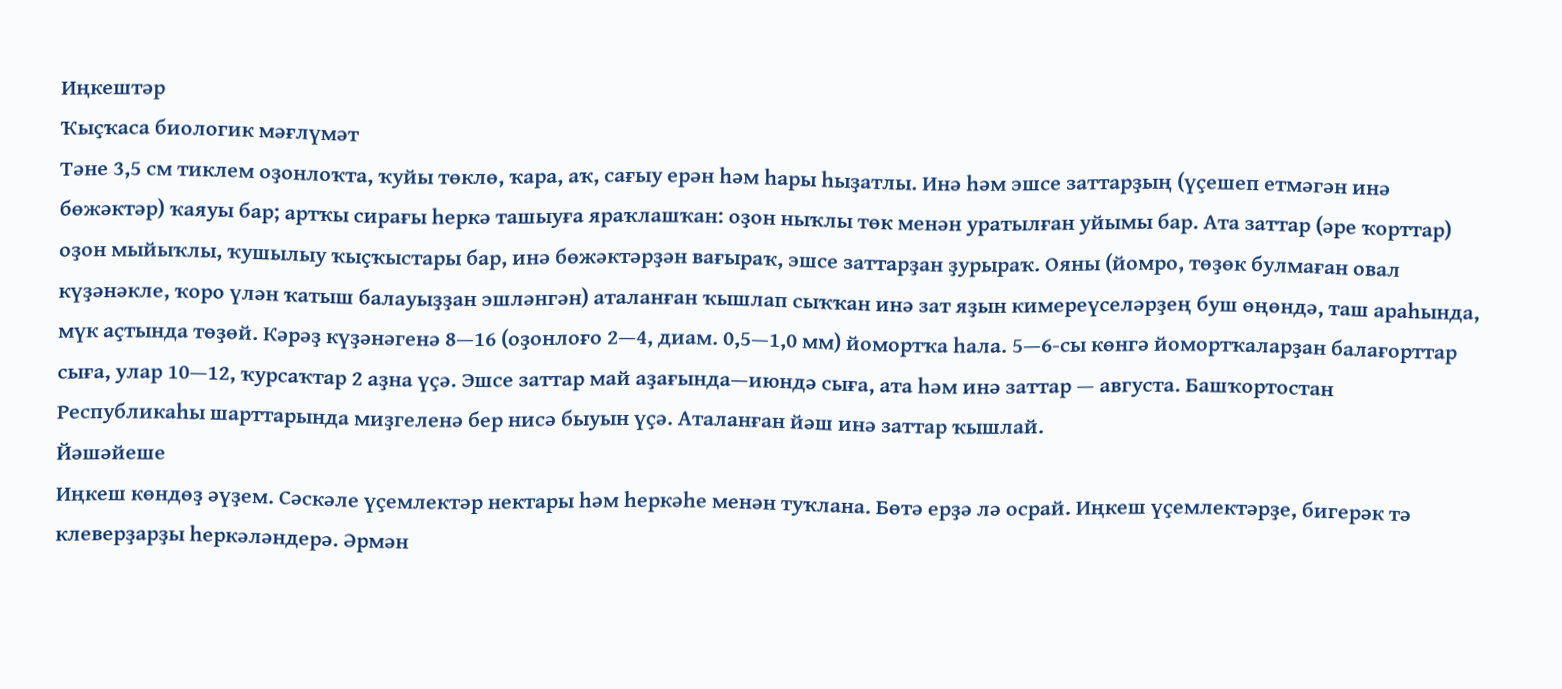Иңкештәр
Ҡыҫҡаса биологик мәғлүмәт
Тәне 3,5 см тиклем оҙонлоҡта, ҡуйы төклө, ҡара, аҡ, сағыу ерән һәм һары һыҙатлы. Инә һәм эшсе заттарҙың (үҫешеп етмәгән инә бөжәктәр) ҡаяуы бар; артҡы сирағы һеркә ташыуға яраҡлашҡан: оҙон ныҡлы төк менән уратылған уйымы бар. Ата заттар (әре ҡорттар) оҙон мыйыҡлы, ҡушылыу ҡыҫҡыстары бар, инә бөжәктәрҙән вағыраҡ, эшсе заттарҙан ҙурыраҡ. Ояны (йомро, төҙөк булмаған овал күҙәнәкле, ҡоро үлән ҡатыш балауыҙҙан эшләнгән) аталанған ҡышлап сыҡҡан инә зат яҙын кимереүселәрҙең буш өңөндә, таш араһында, мүк аҫтында төҙөй. Кәрәҙ күҙәнәгенә 8—16 (оҙонлоғо 2—4, диам. 0,5—1,0 мм) йомортҡа һала. 5—6‑сы көнгә йомортҡаларҙан балағорттар сыға, улар 10—12, ҡурсаҡтар 2 аҙна үҫә. Эшсе заттар май аҙағында—июндә сыға, ата һәм инә заттар — августа. Башҡортостан Республикаһы шарттарында миҙгеленә бер нисә быуын үҫә. Аталанған йәш инә заттар ҡышлай.
Йәшәйеше
Иңкеш көндөҙ әүҙем. Сәскәле үҫемлектәр нектары һәм һеркәһе менән туҡлана. Бөтә ерҙә лә осрай. Иңкеш үҫемлектәрҙе, бигерәк тә клеверҙарҙы һеркәләндерә. Әрмән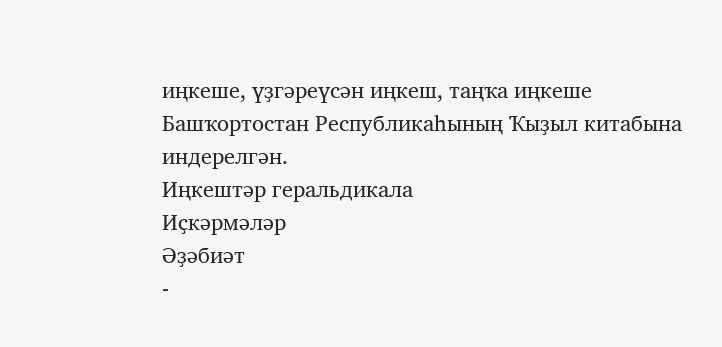иңкеше, үҙгәреүсән иңкеш, таңҡа иңкеше Башҡортостан Республикаһының Ҡыҙыл китабына индерелгән.
Иңкештәр геральдикала
Иҫкәрмәләр
Әҙәбиәт
-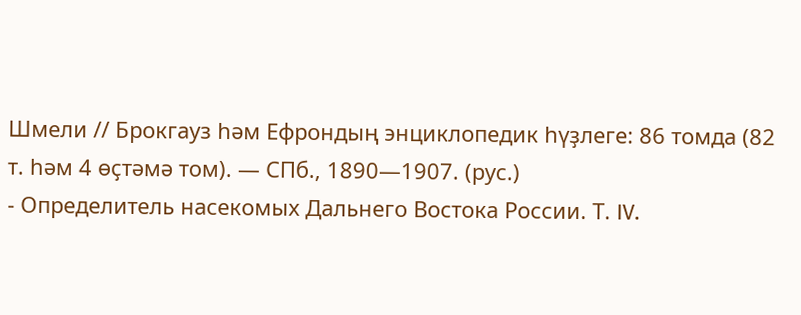Шмели // Брокгауз һәм Ефрондың энциклопедик һүҙлеге: 86 томда (82 т. һәм 4 өҫтәмә том). — СПб., 1890—1907. (рус.)
- Определитель насекомых Дальнего Востока России. Т. IV.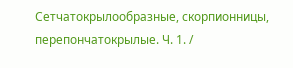Сетчатокрылообразные, скорпионницы, перепончатокрылые. Ч. 1. /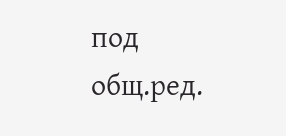под общ.ред.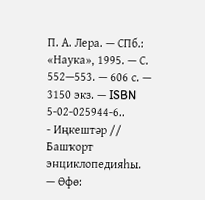П. А. Лера. — СПб.: «Наука», 1995. — С. 552—553. — 606 с. — 3150 экз. — ISBN 5-02-025944-6..
- Иңкештәр // Башҡорт энциклопедияһы. — Өфө: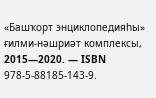«Башҡорт энциклопедияһы» ғилми-нәшриәт комплексы, 2015—2020. — ISBN 978-5-88185-143-9.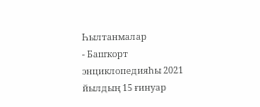Һылтанмалар
- Башҡорт энциклопедияһы 2021 йылдың 15 ғинуар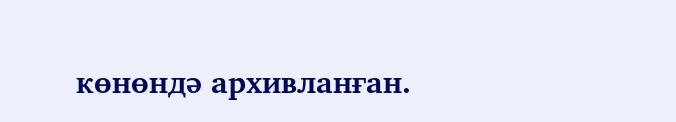көнөндә архивланған.